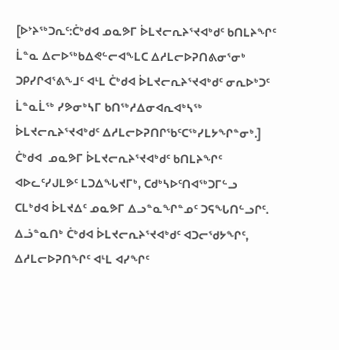[ᐅᔾᔨᖅᑐᕆᑦ:ᑖᒃᑯᐊ ᓄᓇᕗᒥ ᐆᒪᔪᓕᕆᔨᕐᔪᐊᒃᑯᑦ ᑲᑎᒪᔨᖏᑦ ᒫᓐᓇ ᐃᓕᐅᖅᑲᐃᕙᓪᓕᐊᖕᒪᑕ ᐃᓱᒪᓕᐅᕈᑎᕕᓂᕐᓂᒃ ᑐᑭᓯᒋᐊᕐᕕᖕᒧᑦ ᐊᒻᒪ ᑖᒃᑯᐊ ᐆᒪᔪᓕᕆᔨᕐᔪᐊᒃᑯᑦ ᓂᕆᐅᒃᑐᑦ ᒫᓐᓇᒫᖅ ᓯᕗᓂᒃᓴᒥ ᑲᑎᖅᓱᐃᓂᐊᕆᐊᒃᓴᖅ ᐆᒪᔪᓕᕆᔨᕐᔪᐊᒃᑯᑦ ᐃᓱᒪᓕᐅᕈᑎᒋᖃᑦᑕᖅᓯᒪᔭᖏᓐᓂᒃ.]
ᑖᒃᑯᐊ  ᓄᓇᕗᒥ ᐆᒪᔪᓕᕆᔨᕐᔪᐊᒃᑯᑦ ᑲᑎᒪᔨᖏᑦ ᐊᐅᓚᑦᓯᒍᒪᕗᑦ ᒪᑐᐃᖓᔪᒥᒃ, ᑕᑯᒃᓴᐅᑦᑎᐊᖅᑐᒥᓪᓗ  ᑕᒪᒃᑯᐊ ᐆᒪᔪᐃᑦ ᓄᓇᕗᒥ ᐃᓗᓐᓇᖏᓐᓄᑦ ᑐᕋᖓᑎᓪᓗᒋᑦ.  ᐃᓘᓐᓇᑎᒃ ᑖᒃᑯᐊ ᐆᒪᔪᓕᕆᔨᕐᔪᐊᒃᑯᑦ ᐊᑐᓕᖁᔭᖏᑦ, ᐃᓱᒪᓕᐅᕈᑎᖏᑦ ᐊᒻᒪ ᐊᓯᖏᑦ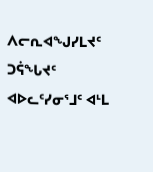ᐱᓕᕆᐊᖑᓯᒪᔪᑦ ᑐᕌᖓᔪᑦ ᐊᐅᓚᑦᓯᓂᕐᒧᑦ ᐊᒻᒪ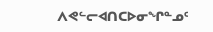ᐱᕙᓪᓕᐊᑎᑕᐅᓂᖏᓐᓄᑦ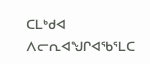ᑕᒪᒃᑯᐊ ᐱᓕᕆᐊᖑᒋᐊᖃᕐᒪᑕ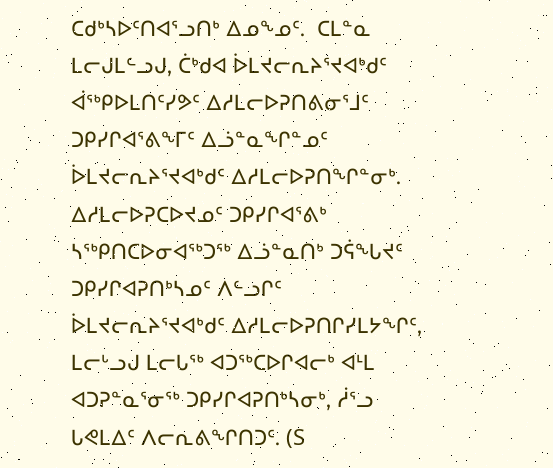ᑕᑯᒃᓴᐅᑦᑎᐊᕐᓗᑎᒃ ᐃᓄᖕᓄᑦ.  ᑕᒪᓐᓇ ᒪᓕᒍᒪᓪᓗᒍ, ᑖᒃᑯᐊ ᐆᒪᔪᓕᕆᔨᕐᔪᐊᒃᑯᑦ ᐋᖅᑭᐅᒪᑎᑦᓯᕗᑦ ᐃᓱᒪᓕᐅᕈᑎᕕᓂᕐᒧᑦ ᑐᑭᓯᒋᐊᕐᕕᖕᒥᑦ ᐃᓘᓐᓇᖏᓐᓄᑦ ᐆᒪᔪᓕᕆᔨᕐᔪᐊᒃᑯᑦ ᐃᓱᒪᓕᐅᕈᑎᖏᓐᓂᒃ.
ᐃᓱᒪᓕᐅᕈᑕᐅᔪᓄᑦ ᑐᑭᓯᒋᐊᕐᕕᒃ ᓴᖅᑭᑎᑕᐅᓂᐊᖅᑐᖅ ᐃᓘᓐᓇᑎᒃ ᑐᕌᖓᔪᑦ ᑐᑭᓯᒋᐊᕈᑎᒃᓴᓄᑦ ᐱᓪᓗᒋᑦ ᐆᒪᔪᓕᕆᔨᕐᔪᐊᒃᑯᑦ ᐃᓱᒪᓕᐅᕈᑎᒋᓯᒪᔭᖏᑦ, ᒪᓕᒡᓗᒍ ᒪᓕᒐᖅ ᐊᑐᖅᑕᐅᒋᐊᓕᒃ ᐊᒻᒪ ᐊᑐᕈᓐᓇᕐᓂᖅ ᑐᑭᓯᒋᐊᕈᑎᒃᓴᓂᒃ, ᓲᕐᓗ ᒐᕙᒪᐃᑦ ᐱᓕᕆᕕᖏᑎᑐᑦ. (S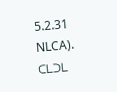5.2.31 NLCA). ᑕᒪᑐᒪ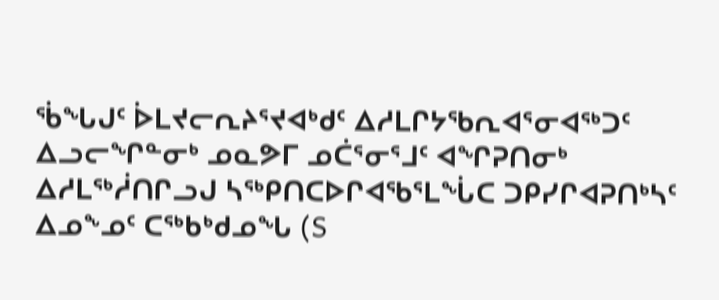ᖄᖓᒍᑦ ᐆᒪᔪᓕᕆᔨᕐᔪᐊᒃᑯᑦ ᐃᓱᒪᒋᔭᖃᕆᐊᕐᓂᐊᖅᑐᑦ ᐃᓗᓕᖏᓐᓂᒃ ᓄᓇᕗᒥ ᓄᑖᕐᓂᕐᒧᑦ ᐊᖏᕈᑎᓂᒃ ᐃᓱᒪᖅᓲᑎᒋᓗᒍ ᓴᖅᑭᑎᑕᐅᒋᐊᖃᕐᒪᖔᑕ ᑐᑭᓯᒋᐊᕈᑎᒃᓴᑦ ᐃᓄᖕᓄᑦ ᑕᖅᑲᒃᑯᓄᖓ (S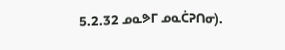5.2.32 ᓄᓇᕗᒥ ᓄᓇᑖᕈᑎᓂ).